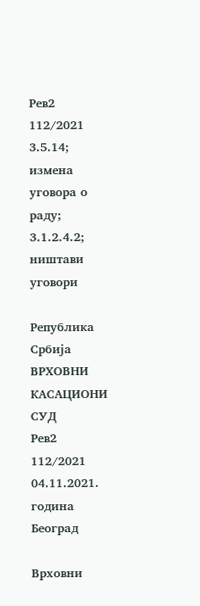Рев2 112/2021 3.5.14; измена уговора о раду; 3.1.2.4.2; ништави уговори

Република Србија
ВРХОВНИ КАСАЦИОНИ СУД
Рев2 112/2021
04.11.2021. година
Београд

Врховни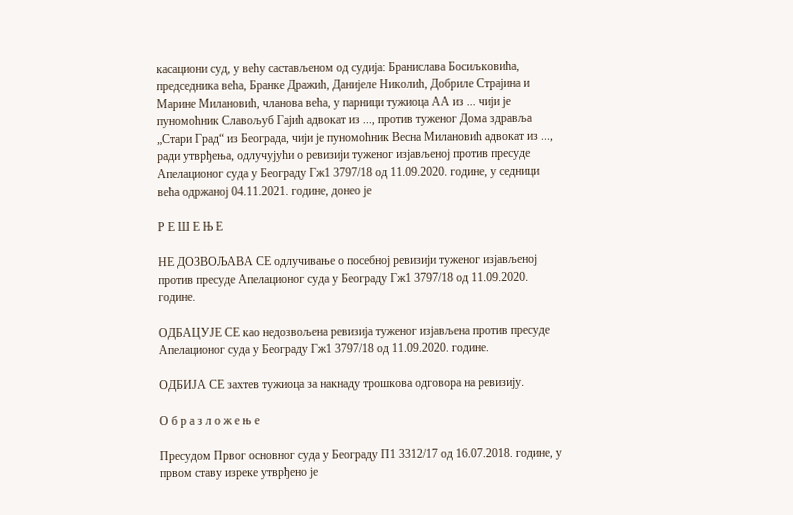касациони суд, у већу састављеном од судија: Бранислава Босиљковића, председника већа, Бранке Дражић, Данијеле Николић, Добриле Страјина и Марине Милановић, чланова већа, у парници тужиоца АА из ... чији је пуномоћник Славољуб Гајић адвокат из ..., против туженог Дома здравља „Стари Град“ из Београда, чији је пуномоћник Весна Милановић адвокат из ..., ради утврђења, одлучујући о ревизији туженог изјављеној против пресуде Апелационог суда у Београду Гж1 3797/18 од 11.09.2020. године, у седници већа одржаној 04.11.2021. године, донео је

Р Е Ш Е Њ Е

НЕ ДОЗВОЉАВА СЕ одлучивање о посебној ревизији туженог изјављеној против пресуде Апелационог суда у Београду Гж1 3797/18 од 11.09.2020. године.

ОДБАЦУЈЕ СЕ као недозвољена ревизија туженог изјављена против пресуде Апелационог суда у Београду Гж1 3797/18 од 11.09.2020. године.

ОДБИЈА СЕ захтев тужиоца за накнаду трошкова одговора на ревизију.

О б р а з л о ж е њ е

Пресудом Првог основног суда у Београду П1 3312/17 од 16.07.2018. године, у првом ставу изреке утврђено је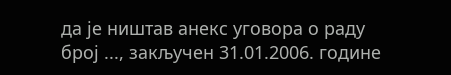да је ништав анекс уговора о раду број ..., закључен 31.01.2006. године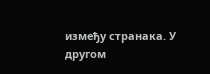између странака. У другом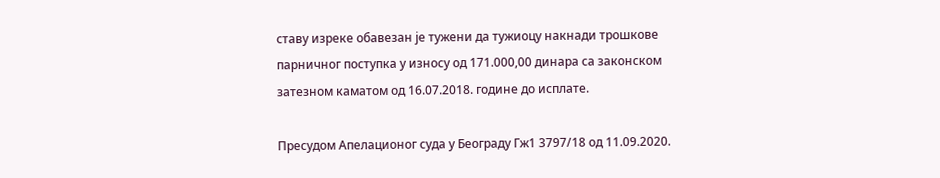ставу изреке обавезан је тужени да тужиоцу накнади трошкове парничног поступка у износу од 171.000,00 динара са законском затезном каматом од 16.07.2018. године до исплате.

Пресудом Апелационог суда у Београду Гж1 3797/18 од 11.09.2020.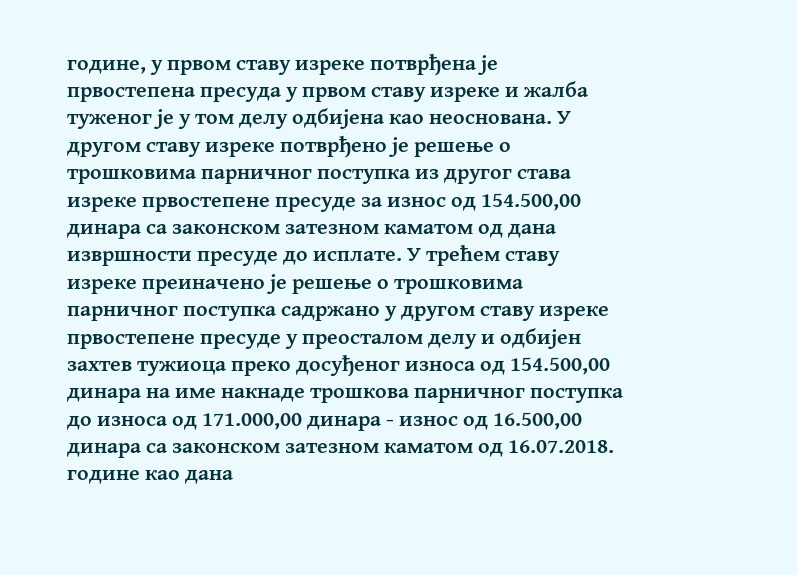године, у првом ставу изреке потврђена је првостепена пресуда у првом ставу изреке и жалба туженог је у том делу одбијена као неоснована. У другом ставу изреке потврђено је решење о трошковима парничног поступка из другог става изреке првостепене пресуде за износ од 154.500,00 динара са законском затезном каматом од дана извршности пресуде до исплате. У трећем ставу изреке преиначено је решење о трошковима парничног поступка садржано у другом ставу изреке првостепене пресуде у преосталом делу и одбијен захтев тужиоца преко досуђеног износа од 154.500,00 динара на име накнаде трошкова парничног поступка до износа од 171.000,00 динара - износ од 16.500,00 динара са законском затезном каматом од 16.07.2018. године као дана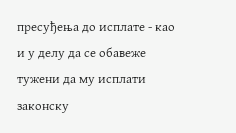пресуђења до исплате - као и у делу да се обавеже тужени да му исплати законску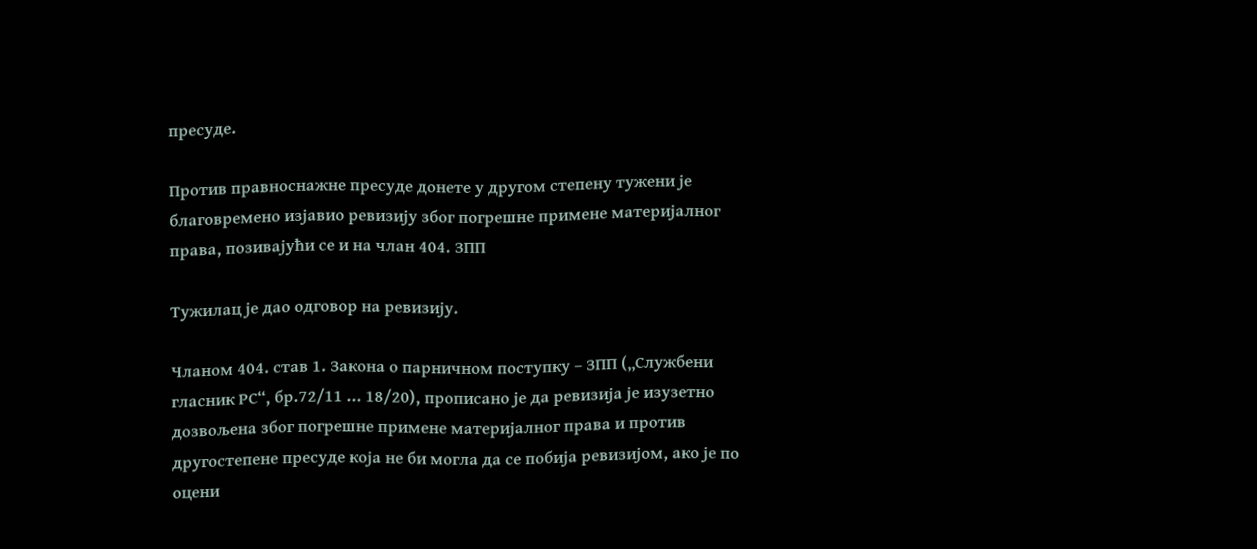пресуде.

Против правноснажне пресуде донете у другом степену тужени је благовремено изјавио ревизију због погрешне примене материјалног права, позивајући се и на члан 404. ЗПП

Тужилац је дао одговор на ревизију.

Чланом 404. став 1. Закона о парничном поступку – ЗПП („Службени гласник РС“, бр.72/11 ... 18/20), прописано је да ревизија је изузетно дозвољена због погрешне примене материјалног права и против другостепене пресуде која не би могла да се побија ревизијом, ако је по оцени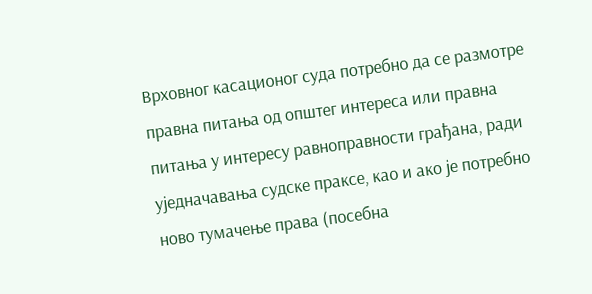Врховног касационог суда потребно да се размотре правна питања од општег интереса или правна питања у интересу равноправности грађана, ради уједначавања судске праксе, као и ако је потребно ново тумачење права (посебна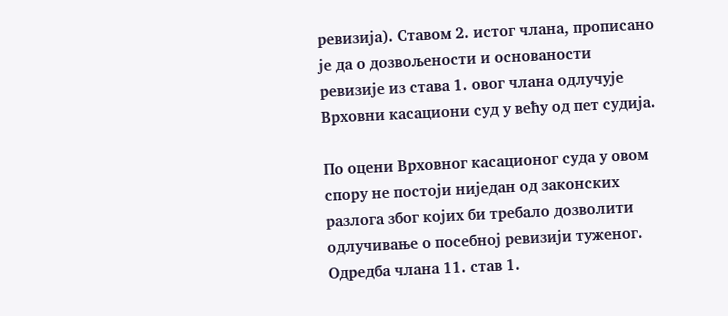ревизија). Ставом 2. истог члана, прописано је да о дозвољености и основаности ревизије из става 1. овог члана одлучује Врховни касациони суд у већу од пет судија.

По оцени Врховног касационог суда у овом спору не постоји ниједан од законских разлога због којих би требало дозволити одлучивање о посебној ревизији туженог. Одредба члана 11. став 1.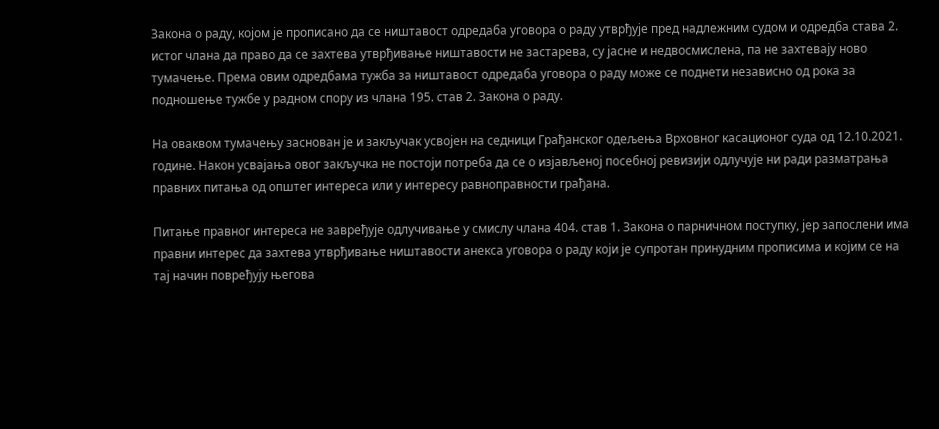Закона о раду, којом је прописано да се ништавост одредаба уговора о раду утврђује пред надлежним судом и одредба става 2. истог члана да право да се захтева утврђивање ништавости не застарева, су јасне и недвосмислена, па не захтевају ново тумачење. Према овим одредбама тужба за ништавост одредаба уговора о раду може се поднети независно од рока за подношење тужбе у радном спору из члана 195. став 2. Закона о раду.

На оваквом тумачењу заснован је и закључак усвојен на седници Грађанског одељења Врховног касационог суда од 12.10.2021. године. Након усвајања овог закључка не постоји потреба да се о изјављеној посебној ревизији одлучује ни ради разматрања правних питања од општег интереса или у интересу равноправности грађана.

Питање правног интереса не завређује одлучивање у смислу члана 404. став 1. Закона о парничном поступку, јер запослени има правни интерес да захтева утврђивање ништавости анекса уговора о раду који је супротан принудним прописима и којим се на тај начин повређују његова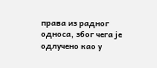права из радног односа, због чега је одлучено као у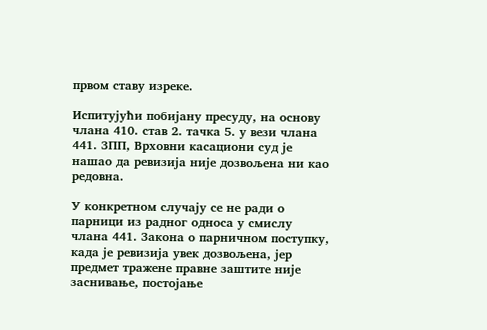првом ставу изреке.

Испитујући побијану пресуду, на основу члана 410. став 2. тачка 5. у вези члана 441. ЗПП, Врховни касациони суд је нашао да ревизија није дозвољена ни као редовна.

У конкретном случају се не ради о парници из радног односа у смислу члана 441. Закона о парничном поступку, када је ревизија увек дозвољена, јер предмет тражене правне заштите није заснивање, постојање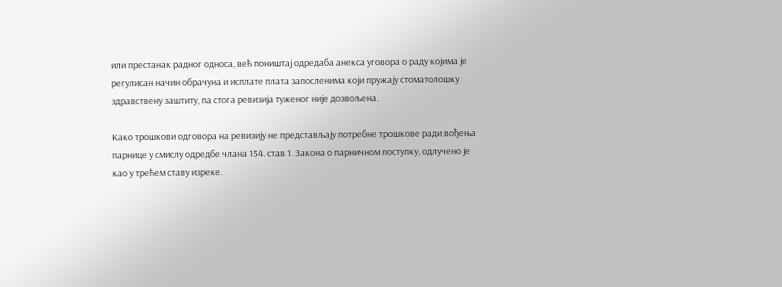или прeстанак радног односа, већ поништај одредаба анекса уговора о раду којима је регулисан начин обрачуна и исплате плата запосленима који пружају стоматолошку здравствену заштиту, па стога ревизија туженог није дозвољена.

Како трошкови одговора на ревизију не представљају потребне трошкове ради вођења парнице у смислу одредбе члана 154. став 1. Закона о парничном поступку, одлучено је као у трећем ставу изреке.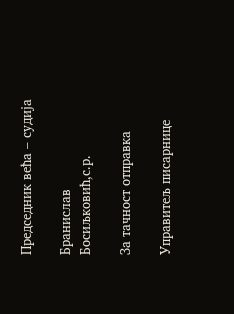Председник већа – судија

Бранислав Босиљковић,с.р.

За тачност отправка

Управитељ писарнице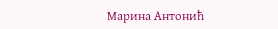Марина Антонић